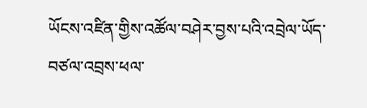ཡོངས་འཛིན་གྱིས་འཚོལ་བཤེར་བྱས་པའི་འབྲེལ་ཡོད་བཙལ་འབྲས་ཕལ་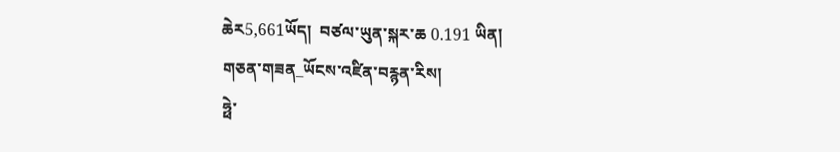ཆེར5,661ཡོད།  བཙལ་ཡུན་སྐར་ཆ 0.191 ཡིན།
གཅན་གཟན_ཡོངས་འཛིན་བརྙན་རིས།
ཧྥེ་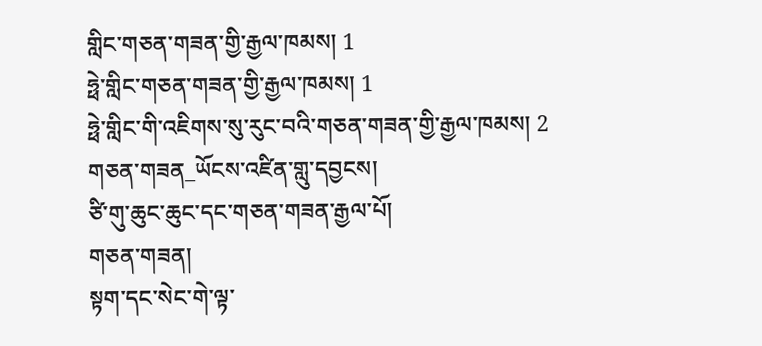གླིང་གཅན་གཟན་གྱི་རྒྱལ་ཁམས། 1
ཧྥེ་གླིང་གཅན་གཟན་གྱི་རྒྱལ་ཁམས། 1
ཧྥེ་གླིང་གི་འཇིགས་སུ་རུང་བའི་གཅན་གཟན་གྱི་རྒྱལ་ཁམས། 2
གཅན་གཟན_ཡོངས་འཛིན་གླུ་དབྱངས།
ཙི་གུ་ཆུང་ཆུང་དང་གཅན་གཟན་རྒྱལ་པོ།
གཅན་གཟན།
སྟག་དང་སེང་གེ་ལྟ་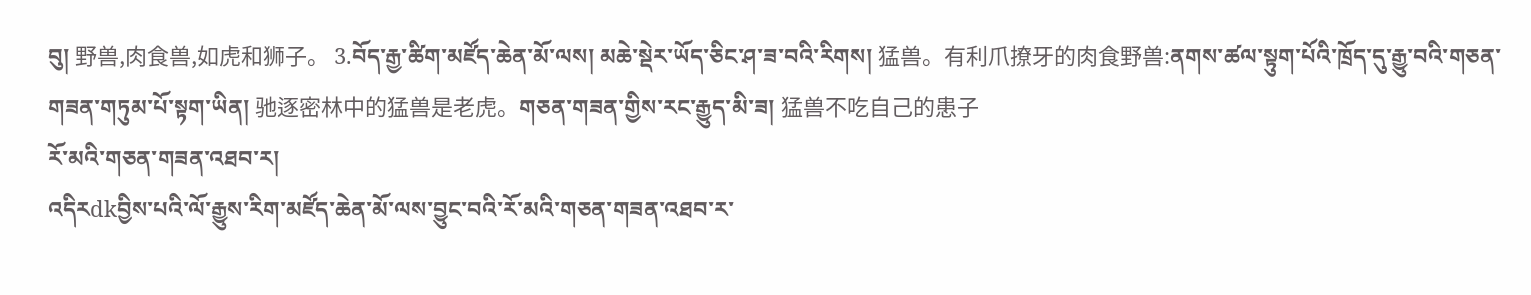བུ། 野兽,肉食兽,如虎和狮子。 3.བོད་རྒྱ་ཚིག་མཛོད་ཆེན་མོ་ལས། མཆེ་སྡེར་ཡོད་ཅིང་ཤ་ཟ་བའི་རིགས། 猛兽。有利爪撩牙的肉食野兽:ནགས་ཚལ་སྟུག་པོའི་ཁྲོད་དུ་རྒྱུ་བའི་གཅན་གཟན་གཏུམ་པོ་སྟག་ཡིན། 驰逐密林中的猛兽是老虎。གཅན་གཟན་གྱིས་རང་རྒྱུད་མི་ཟ། 猛兽不吃自己的患子
རོ་མའི་གཅན་གཟན་འཐབ་ར།
འདིརdkབྱིས་པའི་ལོ་རྒྱུས་རིག་མཛོད་ཆེན་མོ་ལས་བྱུང་བའི་རོ་མའི་གཅན་གཟན་འཐབ་ར་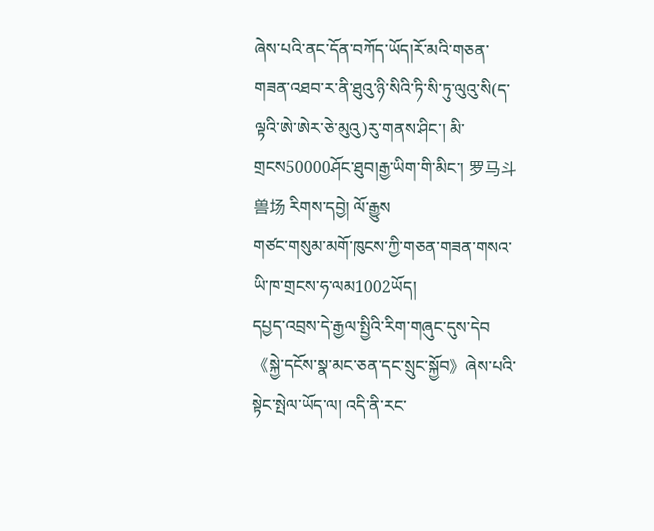ཞེས་པའི་ནང་དོན་བཀོད་ཡོད།རོ་མའི་གཅན་གཟན་འཐབ་ར་ནི་ཐུའུ་ཉི་སིའི་ཏི་སི་ཏུ་ལུའུ་སི(ད་ལྟའི་ཨེ་ཨེར་ཅེ་མུའུ)རུ་གནས་ཤིང་། མི་གྲངས50000ཤོང་ཐུབ།རྒྱ་ཡིག་གི་མིང་། 罗马斗兽场 རིགས་དབྱེ། ལོ་རྒྱུས
གཙང་གསུམ་མགོ་ཁུངས་ཀྱི་གཅན་གཟན་གསའ་ཡི་ཁ་གྲངས་ཧ་ལམ1002ཡོད།
དཔྱད་འབྲས་དེ་རྒྱལ་སྤྱིའི་རིག་གཞུང་དུས་དེབ《སྐྱེ་དངོས་སྣ་མང་ཅན་དང་སྲུང་སྐྱོབ》ཞེས་པའི་སྟེང་སྤེལ་ཡོད་ལ། འདི་ནི་རང་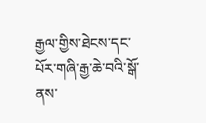རྒྱལ་གྱིས་ཐེངས་དང་པོར་གཞི་རྒྱ་ཆེ་བའི་སྒོ་ནས་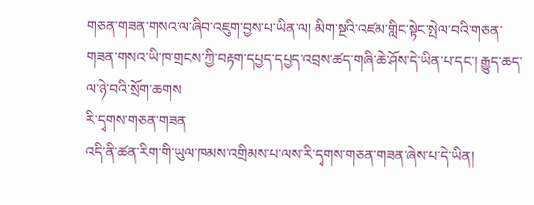གཅན་གཟན་གསའ་ལ་ཞིབ་འཇུག་བྱས་པ་ཡིན་ལ། མིག་སྔའི་འཛམ་གླིང་སྟེང་སྤེལ་བའི་གཅན་གཟན་གསའ་ཡི་ཁ་གྲངས་ཀྱི་བརྟག་དཔྱད་དཔྱད་འབྲས་ཚད་གཞི་ཆེ་ཤོས་དེ་ཡིན་པ་དང་། རྒྱུད་ཆད་ལ་ཉེ་བའི་སྲོག་ཆགས
རི་དྭགས་གཅན་གཟན
འདི་ནི་ཚན་རིག་གི་ཡུལ་ཁམས་འགྲིམས་པ་ལས་རི་དྭགས་གཅན་གཟན་ཞེས་པ་དེ་ཡིན།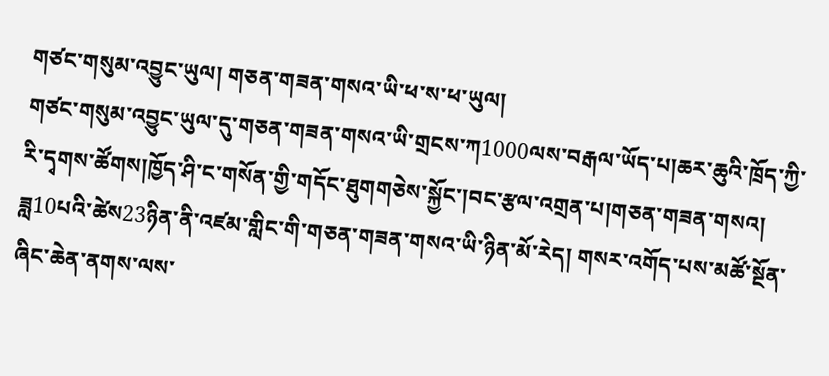གཙང་གསུམ་འབྱུང་ཡུལ། གཅན་གཟན་གསའ་ཡི་ཕ་ས་ཕ་ཡུལ།
གཙང་གསུམ་འབྱུང་ཡུལ་དུ་གཅན་གཟན་གསའ་ཡི་གྲངས་ཀ1000ལས་བརྒལ་ཡོད་པ།ཆར་ཆུའི་ཁྲོད་ཀྱི་རི་དྭགས་ཚོགས།ཁྱོད་ཤི་ང་གསོན་གྱི་གདོང་ཐུགགཅེས་སྐྱོང་།བང་རྩལ་འགྲན་པ།གཅན་གཟན་གསའ། ཟླ10པའི་ཚེས23ཉིན་ནི་འཛམ་གླིང་གི་གཅན་གཟན་གསའ་ཡི་ཉིན་མོ་རེད། གསར་འགོད་པས་མཚོ་སྔོན་ཞིང་ཆེན་ནགས་ལས་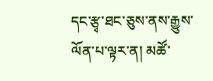དང་རྩྭ་ཐང་ཅུས་ནས་རྒྱུས་ལོན་པ་ལྟར་ན། མཚོ་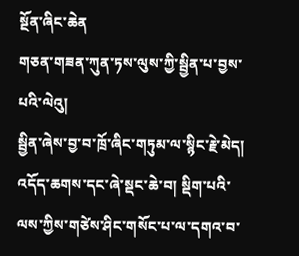སྔོན་ཞིང་ཆེན
གཅན་གཟན་ཀུན་ཏས་ལུས་ཀྱི་སྦྱིན་པ་བྱས་པའི་ལེའུ།
སྦྱིན་ཞེས་བྱ་བ་ཁྲོ་ཞིང་གཏུམ་ལ་སྙིང་རྗེ་མེད། འདོད་ཆགས་དང་ཞེ་སྡང་ཆེ་བ། སྡིག་པའི་ལས་ཀྱིས་གཙེས་ཤིང་གསོང་པ་ལ་དགའ་བ་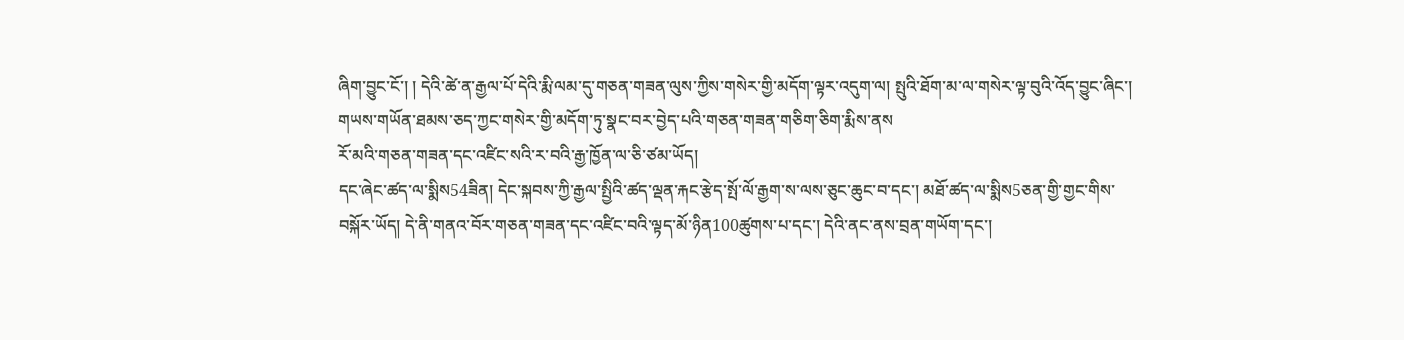ཞིག་བྱུང་ངོ་། ། དེའི་ཚེ་ན་རྒྱལ་པོ་དེའི་རྨི་ལམ་དུ་གཅན་གཟན་ལུས་ཀྱིས་གསེར་གྱི་མདོག་ལྟར་འདུག་ལ། སྤུའི་ཐོག་མ་ལ་གསེར་ལྟ་བུའི་འོད་བྱུང་ཞིང་། གཡས་གཡོན་ཐམས་ཅད་ཀྱང་གསེར་གྱི་མདོག་ཏུ་སྣང་བར་བྱེད་པའི་གཅན་གཟན་གཅིག་ཅིག་རྨིས་ནས
རོ་མའི་གཅན་གཟན་དང་འཛིང་སའི་ར་བའི་རྒྱ་ཁྱོན་ལ་ཅི་ཙམ་ཡོད།
དང་ཞེང་ཚད་ལ་སྨིས54ཟིན། དེང་སྐབས་ཀྱི་རྒྱལ་སྤྱིའི་ཚད་ལྡན་རྐང་རྩེད་སྤོ་ལོ་རྒྱག་ས་ལས་ཅུང་ཆུང་བ་དང་། མཐོ་ཚད་ལ་སྨིས5ཅན་གྱི་གྱང་གིས་བསྐོར་ཡོད། དེ་ནི་གནའ་བོར་གཅན་གཟན་དང་འཛིང་བའི་ལྟད་མོ་ཉིན100ཚུགས་པ་དང་། དེའི་ནང་ནས་བྲན་གཡོག་དང་།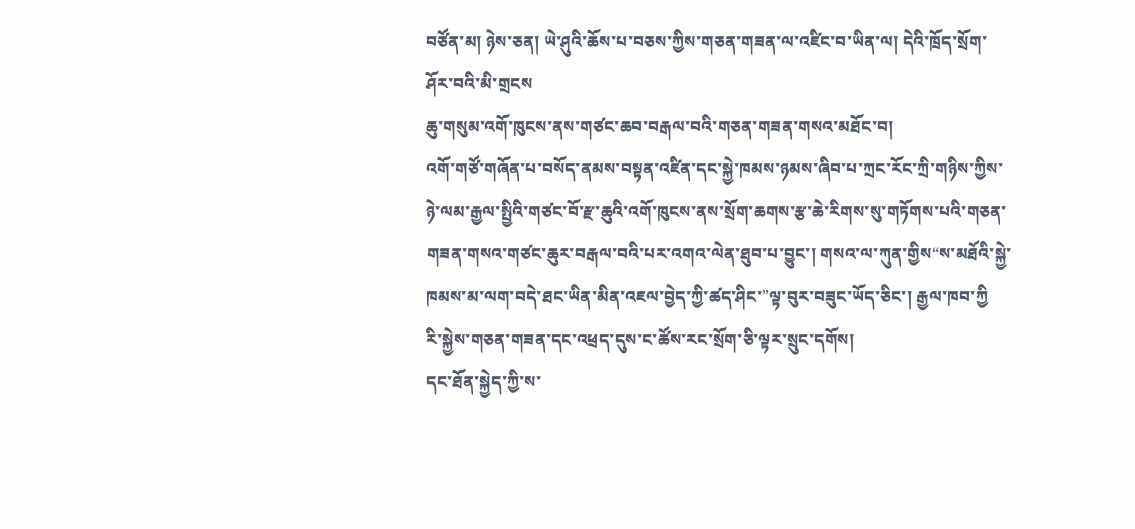བཙོན་མ། ཉེས་ཅན། ཡེ་ཤུའི་ཆོས་པ་བཅས་ཀྱིས་གཅན་གཟན་ལ་འཛིང་བ་ཡིན་ལ། དེའི་ཁྲོད་སྲོག་ཤོར་བའི་མི་གྲངས
ཆུ་གསུམ་འགོ་ཁུངས་ནས་གཙང་ཆབ་བརྒལ་བའི་གཅན་གཟན་གསའ་མཐོང་བ།
འགོ་གཙོ་གཞོན་པ་བསོད་ནམས་བསྟན་འཛིན་དང་སྐྱེ་ཁམས་ཉམས་ཞིབ་པ་ཀྲང་རོང་ཀྲི་གཉིས་ཀྱིས་ཉེ་ལམ་རྒྱལ་སྤྱིའི་གཙང་བོ་རྫ་ཆུའི་འགོ་ཁུངས་ནས་སྲོག་ཆགས་རྩ་ཆེ་རིགས་སུ་གཏོགས་པའི་གཅན་གཟན་གསའ་གཙང་ཆུར་བརྒལ་བའི་པར་འགའ་ལེན་ཐུབ་པ་བྱུང་། གསའ་ལ་ཀུན་གྱིས“ས་མཐོའི་སྐྱེ་ཁམས་མ་ལག་བདེ་ཐང་ཡིན་མིན་འཇལ་བྱེད་ཀྱི་ཚད་ཤིང་”ལྟ་བུར་བཟུང་ཡོད་ཅིང་། རྒྱལ་ཁབ་ཀྱི
རི་སྐྱེས་གཅན་གཟན་དང་འཕྲད་དུས་ང་ཚོས་རང་སྲོག་ཅི་ལྟར་སྲུང་དགོས།
དང་ཐོན་སྐྱེད་ཀྱི་ས་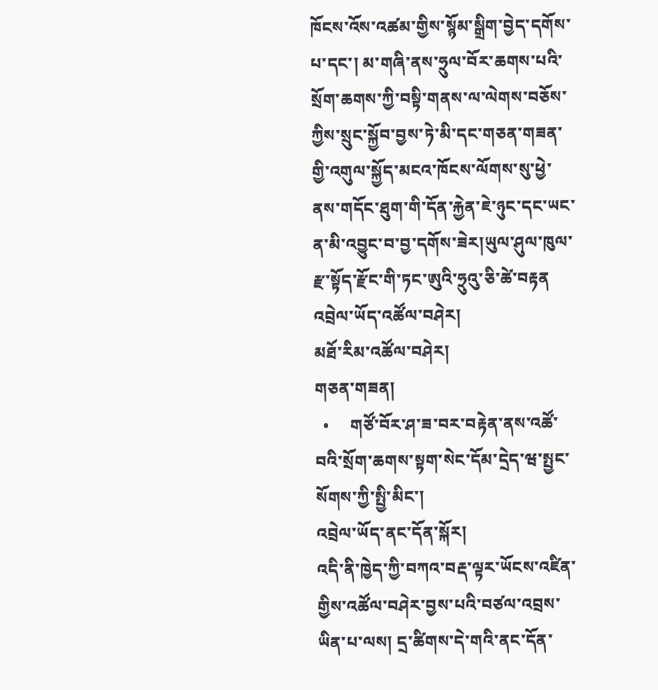ཁོངས་འོས་འཚམ་གྱིས་སྙོམ་སྒྲིག་བྱེད་དགོས་པ་དང་། མ་གཞི་ནས་ཧྲུལ་བོར་ཆགས་པའི་སྲོག་ཆགས་ཀྱི་བསྟི་གནས་ལ་ལེགས་བཅོས་ཀྱིས་སྲུང་སྐྱོབ་བྱས་ཏེ་མི་དང་གཅན་གཟན་གྱི་འགུལ་སྐྱོད་མངའ་ཁོངས་ལོགས་སུ་ཕྱེ་ནས་གདོང་ཐུག་གི་དོན་རྐྱེན་ཇེ་ཉུང་དང་ཡང་ན་མི་འབྱུང་བ་བྱ་དགོས་ཟེར།ཡུལ་ཤུལ་ཁུལ་རྫ་སྟོད་རྫོང་གི་ཏང་ཨུའི་ཧྲུའུ་ཅི་ཚེ་བརྟན
འབྲེལ་ཡོད་འཚོལ་བཤེར།
མཐོ་རིམ་འཚོལ་བཤེར།
གཅན་གཟན།
  •     གཙོ་བོར་ཤ་ཟ་བར་བརྟེན་ནས་འཚོ་བའི་སྲོག་ཆགས་སྟག་སེང་དོམ་དྲེད་ཝ་སྤྱང་སོགས་ཀྱི་སྤྱི་མིང་།
འབྲེལ་ཡོད་ནང་དོན་སྐོར།
འདི་ནི་ཁྱེད་ཀྱི་བཀའ་བརྡ་ལྟར་ཡོངས་འཛིན་གྱིས་འཚོལ་བཤེར་བྱས་པའི་བཙལ་འབྲས་ཡིན་པ་ལས། དྲ་ཚིགས་དེ་གའི་ནང་དོན་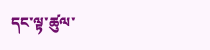དང་ལྟ་ཚུལ་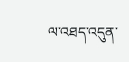ལ་འཐད་འདུན་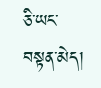ཅི་ཡང་བསྟན་མེད།